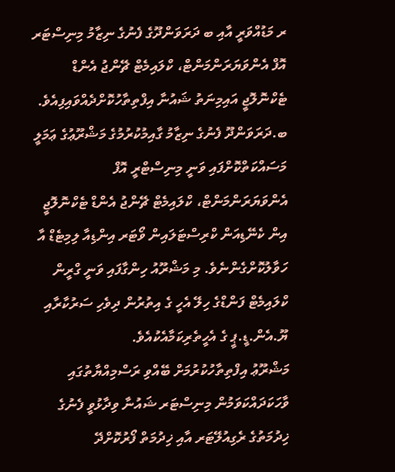ރ މަޑުއްވަރީ އާއި ބ ދަރަވަންދޫގެ ފެނުގެ ނިޒާމު މިނިސްޓަރ އޮފް އެންވަޔަރަންމަންޓް، ކްލައިމެޓް ޗޭންޖު އެންޑް ޓެކްނޮލޮޖީ އައިމިނަތު ޝައުނާ އިފްތިތާހުކޮށްދެއްވައިފިއެވެ.
ބ.ދަރަވަންދޫ ފެނުގެ ނިޒާމު ގާއިމުކުރުމުގެ މަޝްރޫޢުގެ ޢަމަލީ މަސައްކަތްކޮށްފައި ވަނީ މިނިސްޓްރީ އޮފް އެންވަޔަރަންމަންޓް، ކްލައިމެޓް ޗޭންޖު އެންޑް ޓެކްނޮލޮޖީ އިން ކެނޭޑިއަން ކްރިސްޓަލައިން ވޯޓަރ އިންޑިއާ ލިމިޓެޑް އާ ހަވާލުކޮށްގެންނެވެ. މި މަޝްރޫއު ހިންގާފައި ވަނީ ގްރީން ކްލައިމެޓް ފަންޑްގެ ހިލޭ އެހީ ގެ އިތުރުން ދިވެހި ސަރުކާރާއި ޔޫ.އެން.ޑީ.ޕީ ގެ އެހީތެރިކަމާއެކުއެވެ.
މަޝްރޫޢު އިފްތިތާހުކުރުމަށް ބޭއްވި ރަސްމިއްޔާތުގައި ވާހަކަދައްކަވަމުން މިނިސްޓަރ ޝައުނާ ވިދާޅުވީ ފެނުގެ ޚިދުމަތުގެ ރެގިއުލޭޓަރ އާއި ޚިދުމަތް ފޯރުކޮށްދޭ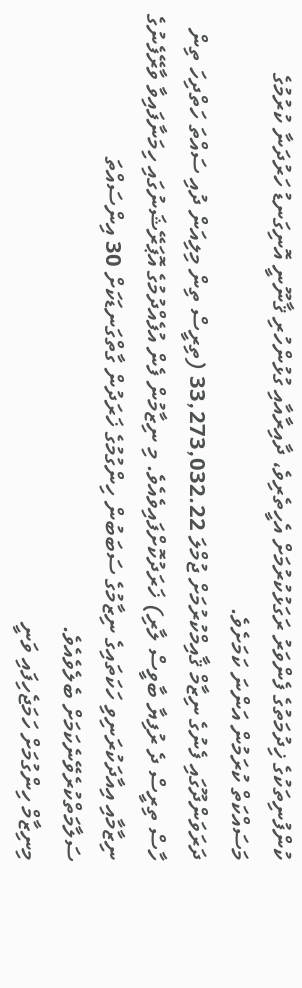ކުންފުނިތަކުގެ ޚިދުމަތުގެ ފެންވަރު ރަގަޅުކުރުމަށް އެހީތެރިވެ، ދާއިރާއާއި ގުޅުންހުރި ޤާނޫނީ އޮނިގަނޑު ހަރުދަނާ ކުރުމުގެ މަސައްކަތް ކުރަމުން އަންނަ ކަމަށެވެ.
ދަރަވަންދޫގައި ފެނުގެ ނިޒާމް ޤާއިމްކުރުމަށް ޖުމްލަ 33,273,032.22 (ތިރީސް ތިން މިލިއަން ދުއި ސައްތަ ހަތްދިހަ ތިން ހާސް ތިރީސް ދެ ރުފިޔާ ބާވީސް ލާރި) ޚަރަދުކޮށްފައިވެއެވެ. މި ނިޒާމުން ފެން އުފެއްދުމުގެ އޮޕަރޭޝަނުގައި ހިމަނާފައިވާ ވާރޭފެނުގެ ނިޒާމާއި އިއާދަކުރަނިވި ހަކަތައިގެ ނިޒާމުގެ ސަބަބުން ހިންގުމުގެ ޚަރަދުން ގާތްގަނޑަކަށް 30 އިންސައްތަ ސަލާމަތްކުރެވޭނެކަމަށް ބެލެވެއެވެ.
މިނިޒާމް ހިންގުމަށް ހަމަޖެހިފައި ވަނީ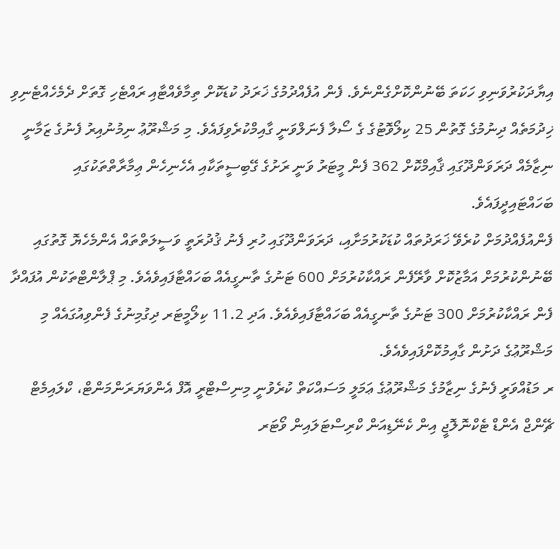އިޔާދަކުރުވަނިވި ހަކަތަ ބޭނުންކޮށްގެންނެވެ. ފެން އުފެއްދުމުގެ ޚަރަދު ކުޑަކޮށް ތިމާވެއްޓާއި ރައްޓެހި ގޮތަށް ދެމެހެއްޓެނިވި ޚިދުމަތެއް ދިނުމުގެ ގޮތުން 25 ކިލޯވޮޓުގެ ގެ ސޯލާ ފެނަލްވަނީ ގާއިމްކުރެވިފައެވެ. މި މަޝްރޫޢު ނިމުނުއިރު ފެނުގެ ޒަމާނީ ނިޒާމެއް ދަރަވަންދޫގައި ޤާއިމްކޮށް 362 ފެން މީޓަރު ވަނީ ރަށުގެ ގޭބިސީތަކާއި އެހެނިހެން ޢިމާރާތްތަކުގައި ބަހައްޓައިދީފައެވެ.
ފެންއުފެއްދުމަށް ކުރެވޭ ޚަރަދުތައް ކުޑަކުރުމަށާއި، ދަރަވަންދޫގައި ހުރި ފެނު ޤުދުރަތީ ވަސީލަތްތައް އެންމެހެޔޮ ގޮތުގައި ބޭނުންކުރުމަށް އަމާޒުކޮށް ވާރޭފެން ރައްކާކުރުމަށް 600 ޓަނުގެ ތާނގީއެއް ބަހައްޓާފައިވެއެވެ. މި ޕްލާންޓްތަކުން އުފައްދާ ފެން ރައްކާކުރުމަށް 300 ޓަނުގެ ތާނގީއެއް ބަހައްޓާފައިވެއެވެ. އަދި 11.2 ކިލޯމީޓަރ ދިގުމިނުގެ ފެންވިއުގައެއް މި މަޝްރޫޢުގެ ދަށުން ގާއިމުކޮށްފައިވެއެވެ.
ރ މަޑުއްވަރީ ފެނުގެ ނިޒާމުގެ މަޝްރޫޢުގެ ޢަމަލީ މަސައްކަތް ކުރެވުނީ މިނިސްޓްރީ އޮފް އެންވަޔަރަންމަންޓް، ކްލައިމެޓް ޗޭންޖް އެންޑް ޓެކްނޮލޮޖީ އިން ކެނޭޑިއަން ކްރިސްޓަލައިން ވޯޓަރ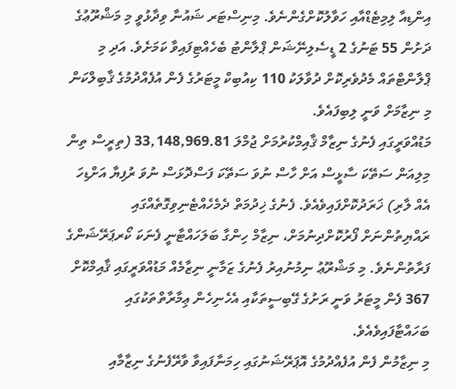އިންޑިއާ ލިމިޓެޑްއާއި ހަވާލުކޮށްގެންނެވެ. މިނިސްޓަރ ޝައުނާ ވިދާޅުވީ މި މަޝްރޫޢުގެ ދަށުން 55 ޓަނުގެ 2 ޑީސެލިނޭޝަން ޕްލާންޓު ބެހެއްޓިފައިވާ ކަމަށެވެ. އަދި މި ޕްލާންޓްތައް މެދުވެރިކޮށް ދުވާލަކު 110 ކިއުބިކް މީޓަރުގެ ފެން އުފެއްދުމުގެ ޤާބިލްކަން މި ނިޒާމަށް ވަނީ ލިބިފައެވެ.
މަޑުއްވަރީގައި ފެނުގެ ނިޒާމް ޤާއިމްކުރުމަށް ޖުމްލަ 33,148,969.81 (ތިރީސް ތިން މިލިއަން ސަތޭކަ ސާޅީސް އަށް ހާސް ނުވަ ސަތޭކަ ފަސްދޮޅަސް ނުވަ ރުފިޔާ އަށްޑިހަ އެއް ލާރި) ޚަރަދުކޮށްފައިވެއެވެ. ފެނުގެ ޚިދުމަތް ދެމެހެއްޓެނިވިގޮތެއްގައި ރައްޔިތުންނަށް ފޯރުކޮށްދިނުމަށް، ނިޒާމް ހިންގާ ބަލަހައްޓާނީ ފެނަކަ ކޯރޕަރޭޝަންގެ ފަރާތުންނެވެ. މި މަޝްރޫޢު ނިމުނުއިރު ފެނުގެ ޒަމާނީ ނިޒާމެއް މަޑުއްވަރީގައި ޤާއިމްކޮށް 367 ފެން މީޓަރު ވަނީ ރަށުގެ ގޭބިސީތަކާއި އެހެނިހެން ޢިމާރާތްތަކުގައި ބަހައްޓާފައިވެއެވެ.
މި ނިޒާމުން ފެން އުފެއްދުމުގެ އޮޕަރޭޝަނުގައި ހިމަނާފައިވާ ވާރޭފެނުގެ ނިޒާމާއި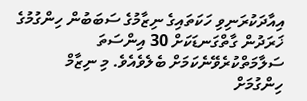އިއާދަކުރަނިވި ހަކަތައިގެ ނިޒާމުގެ ސަބަބުން ހިންގުމުގެ ޚަރަދުން ގާތްގަނޑަކަށް 30 އިންސަތަ ސަލާމަތްކުރެވޭނެކަމަށް ބެލެވެއެވެ. މި ނިޒާމް ހިންގުމަށް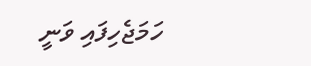ހަމަޖެހިފައި ވަނީ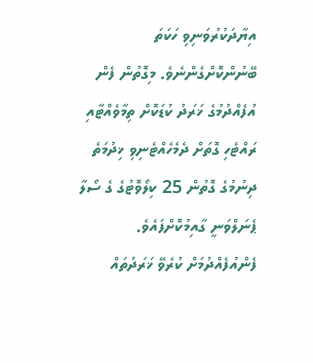އިޔާދަކުރުވަނިވި ހަކަތަ ބޭނުންކޮށްގެންނެވެ. މިގޮތުން ފެން އުފެއްދުމުގެ ޚަރަދު ކުޑަކޮށް ތިމާވެއްޓާއި ރައްޓެހި ގޮތަށް ދެމެހެއްޓެނިވި ޚިދުމަތެ ދިނުމުގެ ގޮތުން 25 ކިލޯވޮޓުގެ ގެ ސޯލާ ޕެނަލްވަނީ ގާއިމުކޮށްފައެވެ.
ފެންއުފެއްދުމަށް ކުރެވޭ ޚަރަދުތައް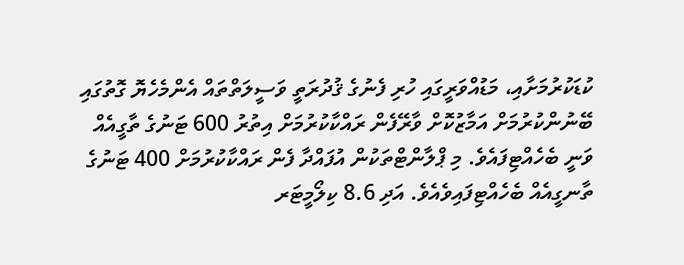ކުޑަކުރުމަށާއި، މަޑުއްވަރީގައި ހުރި ފެނުގެ ޤުދުރަތީ ވަސީލަތްތައް އެންމެހެޔޮ ގޮތުގައި ބޭނުންކުރުމަށް އަމާޒުކޮށް ވާރޭފެން ރައްކާކުރުމަށް އިތުރު 600 ޓަނުގެ ތާގީއެއް ވަނީ ބެހެއްޓިފައެވެ. މި ޕްލާންޓްތަކުން އުފައްދާ ފެން ރައްކާކުރުމަށް 400 ޓަނުގެ ތާނގީއެއް ބެހެއްޓިފައިވެއެވެ. އަދި 8.6 ކިލޯމީޓަރ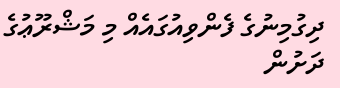ދިގުމިނުގެ ފެންވިއުގައެއް މި މަޝްރޫޢުގެ ދަށުން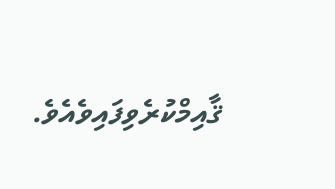ޤާއިމްކުރެވިފައިވެއެވެ.